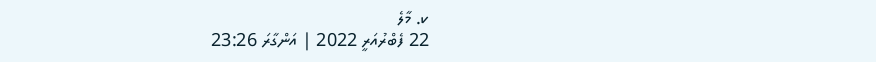ކ. މާލެ
22 ފެބްރުއަރީ 2022 | އަންގާރަ 23:26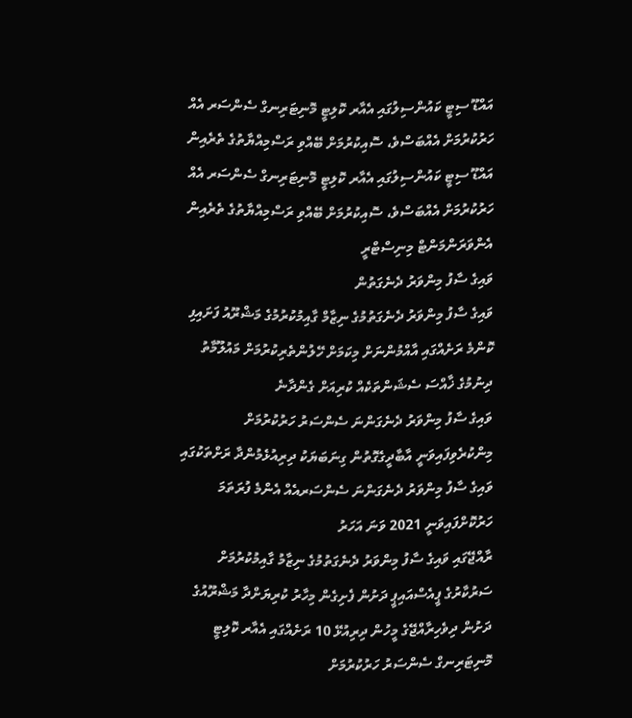އައްޑޫ ސިޓީ ކައުންސިލުގައި އެއާރ ކޮލިޓީ މޮނިޓަރިނގް ސެންސަރ އެއް ހަރުކުރުމަށް އެއްބަސްވެ، ސޮއިކުރުމަށް ބޭއްވި ރަސްމިއްޔާތުގެ ތެރެއިން
އައްޑޫ ސިޓީ ކައުންސިލުގައި އެއާރ ކޮލިޓީ މޮނިޓަރިނގް ސެންސަރ އެއް ހަރުކުރުމަށް އެއްބަސްވެ، ސޮއިކުރުމަށް ބޭއްވި ރަސްމިއްޔާތުގެ ތެރެއިން
އެންވަރަންމަންޓް މިނިސްޓްރީ
ވައިގެ ސާފު މިންވަރު ދެނެގަތުން
ވައިގެ ސާފު މިންވަރު ދެނެގަތުމުގެ ނިޒާމް ގާއިމުކުރުމުގެ މަޝްރޫއު ފަށައިފި
ކޮންމެ ރަށެއްގައި އާއްމުންނަށް މިކަމަށް ހޭލުންތެރިކުރުމަށް މައުލޫމާތު ދިނުމުގެ ޚާއްސަ ސެޝަންތަކެއް ކުރިއަށް ގެންދާނެ
ވައިގެ ސާފު މިންވަރު ދެނެގަންނަ ސެންސަރު ހަރުކުރުމަށް މިންކުރެވިފައިވަނީ އާބާދީގެގޮތުން ގިނަބަޔަކު ދިރިއުޅެމުންދާ ރަށްތަކުގައި
ވައިގެ ސާފު މިންވަރު ދެނެގަންނަ ސެންސަރއެއް އެންމެ ފުރަތަމަ ހަރުކޮށްފައިވަނީ 2021 ވަނަ އަހަރު
ރާއްޖޭގައި ވައިގެ ސާފު މިންވަރު ދެނެގަތުމުގެ ނިޒާމު ގާއިމުކުރުމަށް ސަރުކާރުގެ ޕީއެސްއައިޕީ ދަށުން ފެށިގެން މިހާރު ކުރިޔަށްދާ މަޝްރޫއުގެ ދަށުން ދިވެހިރާއްޖޭގެ މީހުން ދިރިއުޅޭ 10 ރަށެއްގައި އެއާރ ކޮލިޓީ މޮނިޓަރިނގް ސެންސަރު ހަރުކުރުމަށް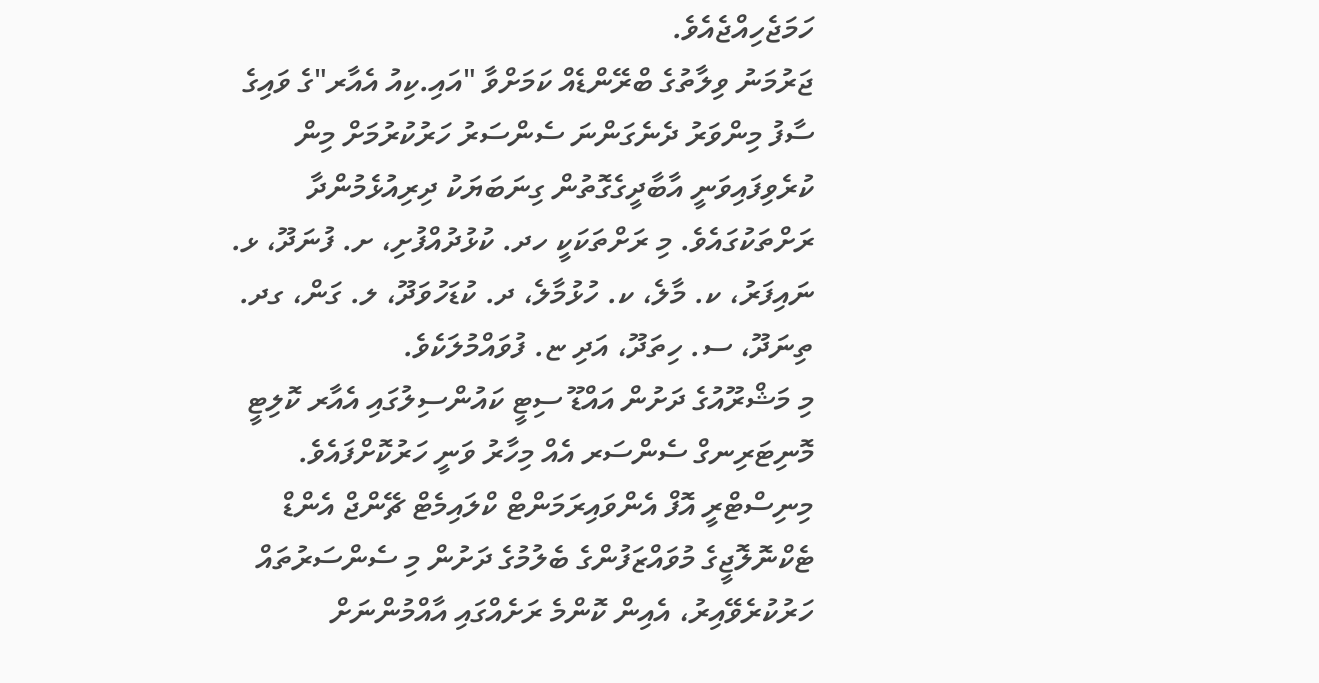ހަމަޖެހިއްޖެއެވެ.
ޖަރުމަނު ވިލާތުގެ ބްރޭންޑެއް ކަމަށްވާ "އައި.ކިއު އެއާރ"ގެ ވައިގެ ސާފު މިންވަރު ދެނެގަންނަ ސެންސަރު ހަރުކުރުމަށް މިން ކުރެވިފައިވަނީ އާބާދީގެގޮތުން ގިނަބަޔަކު ދިރިއުޅެމުންދާ ރަށްތަކުގައެވެ. މި ރަށްތަކަކީ ހދ. ކުޅުދުއްފުށި، ށ. ފުނަދޫ، ޅ. ނައިފަރު، ކ. މާލެ، ކ. ހުޅުމާލެ، ދ. ކުޑަހުވަދޫ، ލ. ގަން، ގދ. ތިނަދޫ، ސ. ހިތަދޫ، އަދި ޏ. ފުވައްމުލަކެވެ.
މި މަޝްރޫއުގެ ދަށުން އައްޑޫ ސިޓީ ކައުންސިލުގައި އެއާރ ކޮލިޓީ މޮނިޓަރިނގް ސެންސަރ އެއް މިހާރު ވަނީ ހަރުކޮށްފައެވެ. މިނިސްޓްރީ އޮފް އެންވައިރަމަންޓް ކްލައިމެޓް ޗޭންޖް އެންޑް ޓެކްނޮލޮޖީގެ މުވައްޒަފުންގެ ބެލުމުގެ ދަށުން މި ސެންސަރުތައް ހަރުކުރެވޭއިރު، އެއިން ކޮންމެ ރަށެއްގައި އާއްމުންނަށް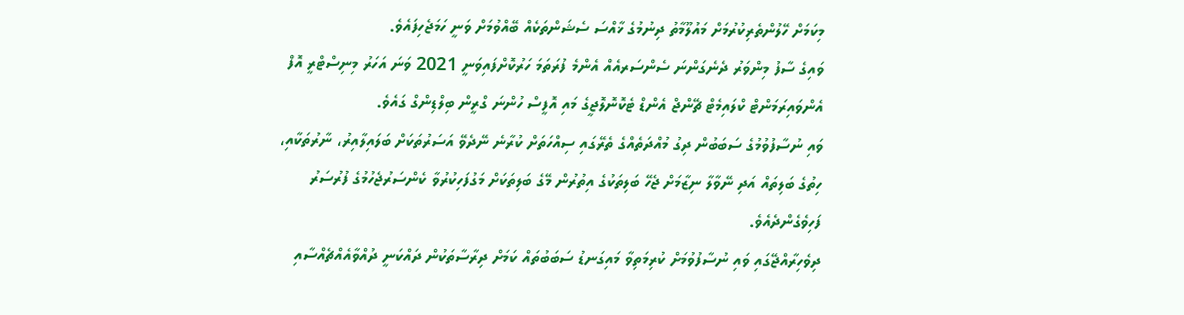މިކަމަށް ހޭލުންތެރިކުރުމަށް މައުލޫމާތު ދިނުމުގެ ޚާއްސަ ސެޝަންތަކެއް ބޭއްވުމަށް ވަނީ ހަމަޖެހިފައެވެ.
ވައިގެ ސާފު މިންވަރު ދެނެގަންނަ ސެންސަރއެއް އެންމެ ފުރަތަމަ ހަރުކޮށްފައިވަނީ 2021 ވަނަ އަހަރު މިނިސްޓްރީ އޮފް އެންވައިރަމަންޓް ކްލައިމެޓް ޗޭންޖް އެންޑް ޓެކޮނޮލޮޖީގެ މައި އޮފީސް ހުންނަ ގްރީން ބިލްޑިންގް ގައެވެ.
ވައި ނުސާފުވުމުގެ ސަބަބުން ދިގު މުއްދަތެއްގެ ތެރޭގައި ސިއްހަތަށް ކުރާނެ ނޭދެވޭ އަސަރުތަކަށް ބަލައިލާއިރު، ނާރުތަކާއި، ހިތުގެ ބަލިތައް އަދި ނޭވާލާ ނިޒާމަށް ޖެހޭ ބަލިތަކުގެ އިތުރުން މޭގެ ބަލިތަކަށް މަގުފަހިކުރުވާ ކެންސަރުޖެހުމުގެ ފުރުސަރު ފަހިވެގެންދެއެވެ.
ދިވެހިރާއްޖޭގައި ވައި ނުސާފުވުމަށް ކުރިމަތިވާ މައިގަނޑު ސަބަބުތައް ކަމަށް ދިރާސާތަކުން ދައްކަނީ ދުއްވާއެއްޗެއްސާއި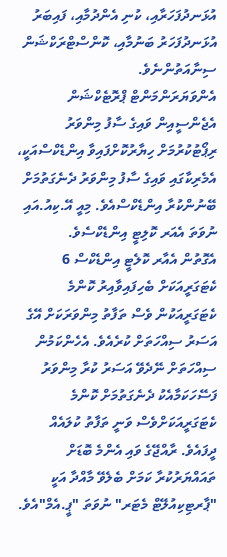އުޅަނދުފަހަރާއި، ކުނި އެންދުމާއި، ފައިބަރު އުޅަނދުފަހަރު ބަނުމާއި، ކޮންސްޓްރަކްޝަން ސިނާއަތުންނެވެ.
އެންވަޔަރަންމަންޓް ޕްރޮޓެކްޝަން އެޖެންސީއިން ވައިގެ ސާފު މިންވަރު ރިޕޯޓުކުރުމަށް ހިޔާރުކޮށްފައިވާ އިންޑެކްސްއަކީ، އެމެރިކާގައި ވައިގެ ސާފު މިންވަރު ދެނެގަތުމަށް ބޭނުންކުރާ އިންޑެކްސްއެވެ. މިއީ އޭ.ކިއު.އައި ނުވަތަ އެއަރ ކޮލިޓީ އިންޑެކްސެވެ.
އެގޮތުން އެއާރ ކޮލެޓީ އިންޑެކްސް 6 ކެޓަގަރީއަކަށް ބެހިފައިވާއިރު ކޮންމެ ކެޓަގަރީއަކުން ވެސް ތަފާތު މިންވަރަކަށް އޭގެ އަސަރު ސިއްހަތަށް ކުރެއެވެ. އެހެންކަމުން ސިއްހަތަށް ނޭދެވޭ އަސަރު ކުރާ މިންވަރު ފަސޭހަކަމާއެކު ދެނެގަތުމަށް ކޮންމެ ކެޓަގަރީއަކަށްވެސް ވަނީ ތަފާތު ކުލައެއް ދީފައެވެ. ރާއްޖޭގެ ވައި އެންމެ ބޮޑަށް ތައައްޔަރުކުރާ ކަމަށް ބެލެވޭ މާއްދާ އަކީ "ޕާރޓިކިއުލޭޓް މެޓަރ" ނުވަތަ "ޕީ.އެމް"އެވެ.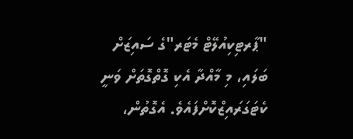"ޕާރޓިކިއުލޭޓް މެޓަރ"ގެ ސައިޒަށް ބަލައި، މި މާއްދާ އެކި ގޮތްގޮތަށް ވަނީ ކެޓަގަރައިޒްކޮށްފައެވެ. އެގޮތުން،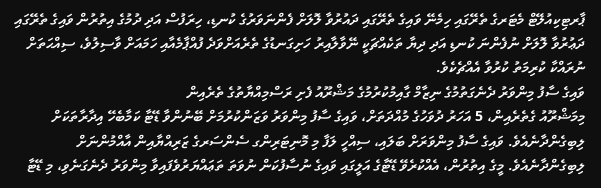ޕާރޓިކިއުލޭޓް މެޓަރގެ ތެރޭގައި ހިމެނޭ ވައިގެ ތެރޭގައި ދައުރުވާ ލޮލަށް ފެންނަވަރުގެ ކުނޑި، ހިރަފުސް އަދި ދުމުގެ އިތުރުން ވައިގެ ތެރޭގައި ދަޢުރުވާ ލޮލަށް ނުފެންނަ ކުނޑި އަދި ދިޔާ ތަކެއްޗަކީ ނޭވާލާއިރު ހަށިގަނޑުގެ ތެރެއަށްވަދެ ފުއްޕާމެއާއި ހަމައަށް ވާސިލުވެ، ސިއްޙަތަށް ނުރައްކާ ކުރިމަތު ކުރުވާ އެއްޗެކެވެ.
ވައިގެ ސާފު މިންވަރު ދެނެގަތުމުގެ ނިޒާމް ގާއިމުކުރުމުގެ މަޝްރޫއު ފެށި ރަސްމިއްޔާތުގެ ތެރެއިން
މިމަޝްރޫއު ގެތެރެއިން، 5 އަހަރު ދުވަހުގެ މުއްދަތަށް، ވައިގެ ސާފު މިންވަރު ވަޒަންކުރުމަށް ބޭނުންވާ ޑޭޓާ ކަމާބެހޭ އިދާރާތަކަށް ލިބިގެންދާނެއެވެ. ވައިގެ ސާފު މިންވަރަށް ބަލައި، ސިއްހީ ލަފާ މި މޮނިޓަރިންގ ސެންސަރގެ ޒަރިއްޔާއިން އާއްމުންނަށް ލިބިގެންދާނެއެވެ. މީގެ އިތުރުން، އެއްކުރެވޭ ޑޭޓާގެ އަލީގައި ވައިގެ ނުސާފުކަން ނުވަތަ ތަޢައްޔަރުވެފައިވާ މިންވަރު ދެނެގަނެވި، މި ޑޭޓާ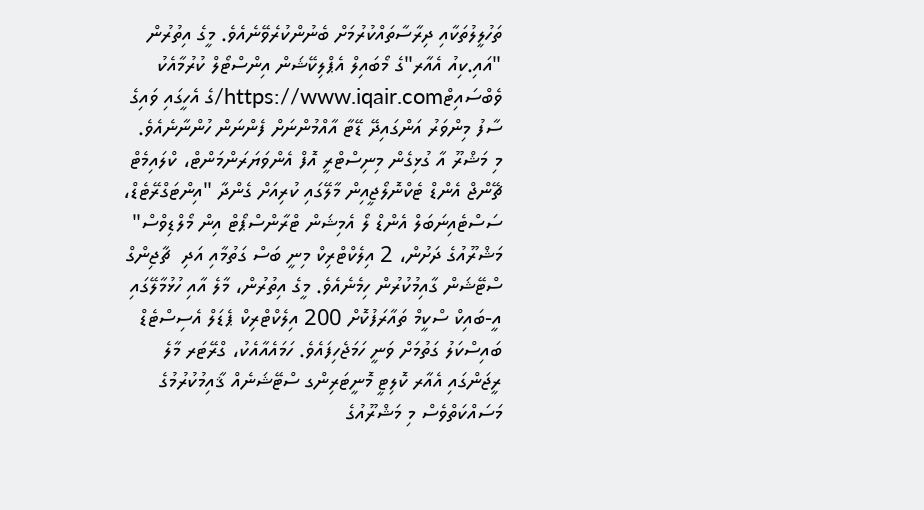ތަހުލީލުތަކާއި ދިރާސާތައްކުރުމަށް ބެނުންކުރެވޭނެއެވެ. މީގެ އިތުރުން "އައި.ކިއު އެއާރ"ގެ މޯބައިލް އެޕްލިކޭޝަން އިންސްޓޯލް ކުރުމާއެކު ވެބްސައިޓްhttps://www.iqair.com/ގެ އެހީގައި ވައިގެ ސާފު މިންވަރު އަންގައިދޭ ޑޭޓާ އާއްމުންނަށް ފެންނަން ހުންނާނެއެވެ.
މި މަޝްރޫ އާ ގުޅިގެން މިނިސްޓްރީ އޮފް އެންވަޔަރަންމަންޓް، ކްލައިމެޓް ޗޭންޖް އެންޑް ޓެކްނޮލޯޖީއިން މާލޭގައި ކުރިއަށް ގެންދާ "އިންޓަގްރޭޓެޑް، ސަސްޓެއިނަބަލް އެންޑް ލޯ އެމިޝަން ޓްރާންސްޕޯޓް އިން މޯލްޑިވްސް" މަޝްރޫއުގެ ދަށުން، 2 އިލެކްޓްރިކް މިނީ ބަސް ގަތުމާއި އަދި  ޗާޖިންގް ސްޓޭޝަން ގާއިމުކުރުން ހިމެނެއެވެ. މީގެ އިތުރުން، މާލެ އާއި ހުޅުމާލޭގައި އީ-ބައިކް ސްކީމް ތައާރަފުކޮށް 200 އިލެކްޓްރިކް ޕެޑަލް އެސިސްޓެޑް ބައިސްކަލު ގަތުމަށް ވަނީ ހަމަޖެހިފައެވެ. ހަމައެއާއެކު، ގްރޭޓަރ މާލެ ރީޖަންގައި އެއާރ ކޮލިޓީ މޮނީޓަރިންގ ސްޓޭޝަނެއް ޤާއިމުކުރުމުގެ މަސައްކަތްވެސް މި މަޝްރޫއުގެ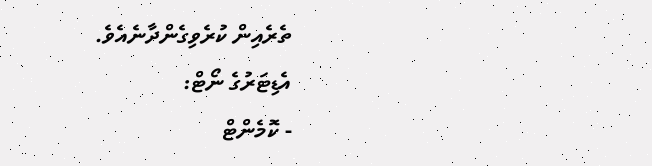ތެރެއިން ކުރެވިގެންދާނެއެވެ.
އެޑިޓަރުގެ ނޯޓް:
- ކޮމެންޓް